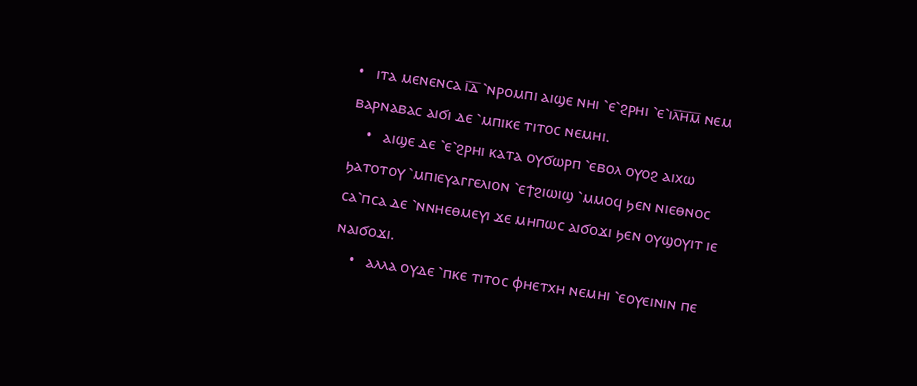•   ⲓⲧⲁ ⲙⲉⲛⲉⲛⲥⲁ ⲓ̅ⲇ̅ ⳿ⲛⲣⲟⲙⲡⲓ ⲁⲓϣⲉ ⲛⲏⲓ ⳿ⲉ⳿ϩⲣⲏⲓ ⳿ⲉ⳿ⲓⲗ̅ⲏ̅ⲙ̅ ⲛⲉⲙ ⲃⲁⲣⲛⲁⲃⲁⲥ ⲁⲓϭⲓ ⲇⲉ ⳿ⲙⲡⲓⲕⲉ ⲧⲓⲧⲟⲥ ⲛⲉⲙⲏⲓ.
    •   ⲁⲓϣⲉ ⲇⲉ ⳿ⲉ⳿ϩⲣⲏⲓ ⲕⲁⲧⲁ ⲟⲩϭⲱⲣⲡ ⳿ⲉⲃⲟⲗ ⲟⲩⲟϩ ⲁⲓⲭⲱ ϧⲁⲧⲟⲧⲟⲩ ⳿ⲙⲡⲓⲉⲩⲁⲅⲅⲉⲗⲓⲟⲛ ⳿ⲉϯϩⲓⲱⲓϣ ⳿ⲙⲙⲟϥ ϧⲉⲛ ⲛⲓⲉⲑⲛⲟⲥ ⲥⲁ⳿ⲡⲥⲁ ⲇⲉ ⳿ⲛⲛⲏⲉⲑⲙⲉⲩⲓ ϫⲉ ⲙⲏⲡⲱⲥ ⲁⲓϭⲟϫⲓ ϧⲉⲛ ⲟⲩϣⲟⲩⲓⲧ ⲓⲉ ⲛⲁⲓϭⲟϫⲓ.
    •   ⲁⲗⲗⲁ ⲟⲩⲇⲉ ⳿ⲡⲕⲉ ⲧⲓⲧⲟⲥ ⲫⲏⲉⲧⲭⲏ ⲛⲉⲙⲏⲓ ⳿ⲉⲟⲩⲉⲓⲛⲓⲛ ⲡⲉ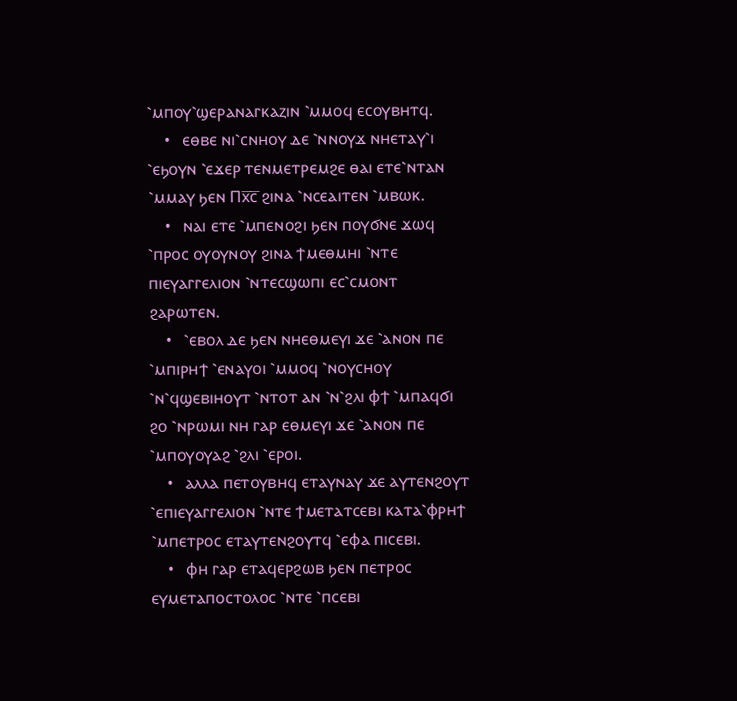⳿ⲙⲡⲟⲩ⳿ϣⲉⲣⲁⲛⲁⲅⲕⲁⲍⲓⲛ ⳿ⲙⲙⲟϥ ⲉⲥⲟⲩⲃⲏⲧϥ.
    •   ⲉⲑⲃⲉ ⲛⲓ⳿ⲥⲛⲏⲟⲩ ⲇⲉ ⳿ⲛⲛⲟⲩϫ ⲛⲏⲉⲧⲁⲩ⳿ⲓ ⳿ⲉϧⲟⲩⲛ ⳿ⲉϫⲉⲣ ⲧⲉⲛⲙⲉⲧⲣⲉⲙϩⲉ ⲑⲁⲓ ⲉⲧⲉ⳿ⲛⲧⲁⲛ ⳿ⲙⲙⲁⲩ ϧⲉⲛ Ⲡⲭ̅ⲥ̅ ϩⲓⲛⲁ ⳿ⲛⲥⲉⲁⲓⲧⲉⲛ ⳿ⲙⲃⲱⲕ.
    •   ⲛⲁⲓ ⲉⲧⲉ ⳿ⲙⲡⲉⲛⲟϩⲓ ϧⲉⲛ ⲡⲟⲩϭⲛⲉ ϫⲱϥ ⳿ⲡⲣⲟⲥ ⲟⲩⲟⲩⲛⲟⲩ ϩⲓⲛⲁ ϯⲙⲉⲑⲙⲏⲓ ⳿ⲛⲧⲉ ⲡⲓⲉⲩⲁⲅⲅⲉⲗⲓⲟⲛ ⳿ⲛⲧⲉⲥϣⲱⲡⲓ ⲉⲥ⳿ⲥⲙⲟⲛⲧ ϩⲁⲣⲱⲧⲉⲛ.
    •   ⳿ⲉⲃⲟⲗ ⲇⲉ ϧⲉⲛ ⲛⲏⲉⲑⲙⲉⲩⲓ ϫⲉ ⳿ⲁⲛⲟⲛ ⲡⲉ ⳿ⲙⲡⲓⲣⲏϯ ⳿ⲉⲛⲁⲩⲟⲓ ⳿ⲙⲙⲟϥ ⳿ⲛⲟⲩⲥⲏⲟⲩ ⳿ⲛ⳿ϥϣⲉⲃⲓⲏⲟⲩⲧ ⳿ⲛⲧⲟⲧ ⲁⲛ ⳿ⲛ⳿ϩⲗⲓ ⲫϯ ⳿ⲙⲡⲁϥϭⲓ ϩⲟ ⳿ⲛⲣⲱⲙⲓ ⲛⲏ ⲅⲁⲣ ⲉⲑⲙⲉⲩⲓ ϫⲉ ⳿ⲁⲛⲟⲛ ⲡⲉ ⳿ⲙⲡⲟⲩⲟⲩⲁϩ ⳿ϩⲗⲓ ⳿ⲉⲣⲟⲓ.
    •   ⲁⲗⲗⲁ ⲡⲉⲧⲟⲩⲃⲏϥ ⲉⲧⲁⲩⲛⲁⲩ ϫⲉ ⲁⲩⲧⲉⲛϩⲟⲩⲧ ⳿ⲉⲡⲓⲉⲩⲁⲅⲅⲉⲗⲓⲟⲛ ⳿ⲛⲧⲉ ϯⲙⲉⲧⲁⲧⲥⲉⲃⲓ ⲕⲁⲧⲁ⳿ⲫⲣⲏϯ ⳿ⲙⲡⲉⲧⲣⲟⲥ ⲉⲧⲁⲩⲧⲉⲛϩⲟⲩⲧϥ ⳿ⲉⲫⲁ ⲡⲓⲥⲉⲃⲓ.
    •   ⲫⲏ ⲅⲁⲣ ⲉⲧⲁϥⲉⲣϩⲱⲃ ϧⲉⲛ ⲡⲉⲧⲣⲟⲥ ⲉⲩⲙⲉⲧⲁⲡⲟⲥⲧⲟⲗⲟⲥ ⳿ⲛⲧⲉ ⳿ⲡⲥⲉⲃⲓ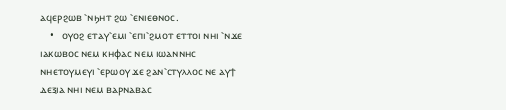ⲁϥⲉⲣϩⲱⲃ ⳿ⲛϧⲏⲧ ϩⲱ ⳿ⲉⲛⲓⲉⲑⲛⲟⲥ.
    •   ⲟⲩⲟϩ ⲉⲧⲁⲩ⳿ⲉⲙⲓ ⳿ⲉⲡⲓ⳿ϩⲙⲟⲧ ⲉⲧⲧⲟⲓ ⲛⲏⲓ ⳿ⲛϫⲉ ⲓⲁⲕⲱⲃⲟⲥ ⲛⲉⲙ ⲕⲏⲫⲁⲥ ⲛⲉⲙ ⲓⲱⲁⲛⲛⲏⲥ ⲛⲏⲉⲧⲟⲩⲙⲉⲩⲓ ⳿ⲉⲣⲱⲟⲩ ϫⲉ ϩⲁⲛ⳿ⲥⲧⲩⲗⲗⲟⲥ ⲛⲉ ⲁⲩϯ ⲇⲉⲝⲓⲁ ⲛⲏⲓ ⲛⲉⲙ ⲃⲁⲣⲛⲁⲃⲁⲥ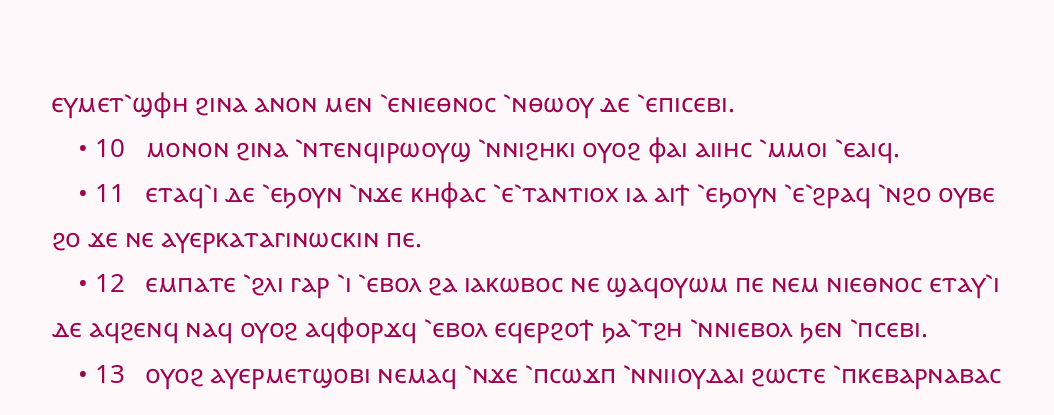ⲉⲩⲙⲉⲧ⳿ϣⲫⲏ ϩⲓⲛⲁ ⲁⲛⲟⲛ ⲙⲉⲛ ⳿ⲉⲛⲓⲉⲑⲛⲟⲥ ⳿ⲛⲑⲱⲟⲩ ⲇⲉ ⳿ⲉⲡⲓⲥⲉⲃⲓ.
    • 10   ⲙⲟⲛⲟⲛ ϩⲓⲛⲁ ⳿ⲛⲧⲉⲛϥⲓⲣⲱⲟⲩϣ ⳿ⲛⲛⲓϩⲏⲕⲓ ⲟⲩⲟϩ ⲫⲁⲓ ⲁⲓⲓⲏⲥ ⳿ⲙⲙⲟⲓ ⳿ⲉⲁⲓϥ.
    • 11   ⲉⲧⲁϥ⳿ⲓ ⲇⲉ ⳿ⲉϧⲟⲩⲛ ⳿ⲛϫⲉ ⲕⲏⲫⲁⲥ ⳿ⲉ⳿ⲧⲁⲛⲧⲓⲟⲭ ⲓⲁ ⲁⲓϯ ⳿ⲉϧⲟⲩⲛ ⳿ⲉ⳿ϩⲣⲁϥ ⳿ⲛϩⲟ ⲟⲩⲃⲉ ϩⲟ ϫⲉ ⲛⲉ ⲁⲩⲉⲣⲕⲁⲧⲁⲅⲓⲛⲱⲥⲕⲓⲛ ⲡⲉ.
    • 12   ⲉⲙⲡⲁⲧⲉ ⳿ϩⲗⲓ ⲅⲁⲣ ⳿ⲓ ⳿ⲉⲃⲟⲗ ϩⲁ ⲓⲁⲕⲱⲃⲟⲥ ⲛⲉ ϣⲁϥⲟⲩⲱⲙ ⲡⲉ ⲛⲉⲙ ⲛⲓⲉⲑⲛⲟⲥ ⲉⲧⲁⲩ⳿ⲓ ⲇⲉ ⲁϥϩⲉⲛϥ ⲛⲁϥ ⲟⲩⲟϩ ⲁϥⲫⲟⲣϫϥ ⳿ⲉⲃⲟⲗ ⲉϥⲉⲣϩⲟϯ ϧⲁ⳿ⲧϩⲏ ⳿ⲛⲛⲓⲉⲃⲟⲗ ϧⲉⲛ ⳿ⲡⲥⲉⲃⲓ.
    • 13   ⲟⲩⲟϩ ⲁⲩⲉⲣⲙⲉⲧϣⲟⲃⲓ ⲛⲉⲙⲁϥ ⳿ⲛϫⲉ ⳿ⲡⲥⲱϫⲡ ⳿ⲛⲛⲓⲓⲟⲩⲇⲁⲓ ϩⲱⲥⲧⲉ ⳿ⲡⲕⲉⲃⲁⲣⲛⲁⲃⲁⲥ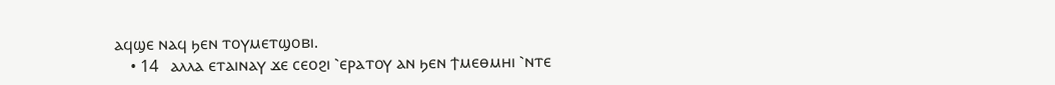ⲁϥϣⲉ ⲛⲁϥ ϧⲉⲛ ⲧⲟⲩⲙⲉⲧϣⲟⲃⲓ.
    • 14   ⲁⲗⲗⲁ ⲉⲧⲁⲓⲛⲁⲩ ϫⲉ ⲥⲉⲟϩⲓ ⳿ⲉⲣⲁⲧⲟⲩ ⲁⲛ ϧⲉⲛ ϯⲙⲉⲑⲙⲏⲓ ⳿ⲛⲧⲉ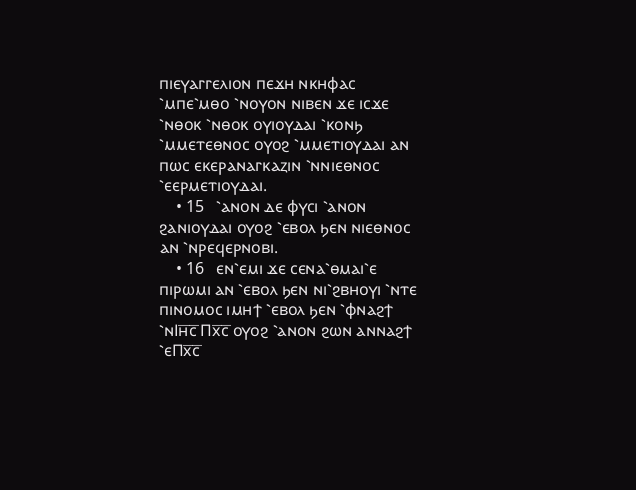ⲡⲓⲉⲩⲁⲅⲅⲉⲗⲓⲟⲛ ⲡⲉϫⲏ ⲛⲕⲏⲫⲁⲥ ⳿ⲙⲡⲉ⳿ⲙⲑⲟ ⳿ⲛⲟⲩⲟⲛ ⲛⲓⲃⲉⲛ ϫⲉ ⲓⲥϫⲉ ⳿ⲛⲑⲟⲕ ⳿ⲛⲑⲟⲕ ⲟⲩⲓⲟⲩⲇⲁⲓ ⳿ⲕⲟⲛϧ ⳿ⲙⲙⲉⲧⲉⲑⲛⲟⲥ ⲟⲩⲟϩ ⳿ⲙⲙⲉⲧⲓⲟⲩⲇⲁⲓ ⲁⲛ ⲡⲱⲥ ⲉⲕⲉⲣⲁⲛⲁⲅⲕⲁⲍⲓⲛ ⳿ⲛⲛⲓⲉⲑⲛⲟⲥ ⳿ⲉⲉⲣⲙⲉⲧⲓⲟⲩⲇⲁⲓ.
    • 15   ⳿ⲁⲛⲟⲛ ⲇⲉ ⲫⲩⲥⲓ ⳿ⲁⲛⲟⲛ ϩⲁⲛⲓⲟⲩⲇⲁⲓ ⲟⲩⲟϩ ⳿ⲉⲃⲟⲗ ϧⲉⲛ ⲛⲓⲉⲑⲛⲟⲥ ⲁⲛ ⳿ⲛⲣⲉϥⲉⲣⲛⲟⲃⲓ.
    • 16   ⲉⲛ⳿ⲉⲙⲓ ϫⲉ ⲥⲉⲛⲁ⳿ⲑⲙⲁⲓ⳿ⲉ ⲡⲓⲣⲱⲙⲓ ⲁⲛ ⳿ⲉⲃⲟⲗ ϧⲉⲛ ⲛⲓ⳿ϩⲃⲏⲟⲩⲓ ⳿ⲛⲧⲉ ⲡⲓⲛⲟⲙⲟⲥ ⲓⲙⲏϯ ⳿ⲉⲃⲟⲗ ϧⲉⲛ ⳿ⲫⲛⲁϩϯ ⳿ⲛⲒⲏ̅ⲥ̅ Ⲡⲭ̅ⲥ̅ ⲟⲩⲟϩ ⳿ⲁⲛⲟⲛ ϩⲱⲛ ⲁⲛⲛⲁϩϯ ⳿ⲉⲠⲭ̅ⲥ̅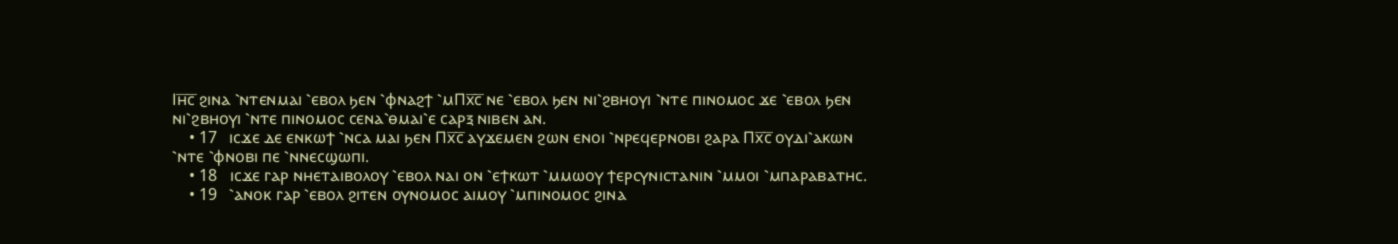Ⲓⲏ̅ⲥ̅ ϩⲓⲛⲁ ⳿ⲛⲧⲉⲛⲙⲁⲓ ⳿ⲉⲃⲟⲗ ϧⲉⲛ ⳿ⲫⲛⲁϩϯ ⳿ⲙⲠⲭ̅ⲥ̅ ⲛⲉ ⳿ⲉⲃⲟⲗ ϧⲉⲛ ⲛⲓ⳿ϩⲃⲏⲟⲩⲓ ⳿ⲛⲧⲉ ⲡⲓⲛⲟⲙⲟⲥ ϫⲉ ⳿ⲉⲃⲟⲗ ϧⲉⲛ ⲛⲓ⳿ϩⲃⲏⲟⲩⲓ ⳿ⲛⲧⲉ ⲡⲓⲛⲟⲙⲟⲥ ⲥⲉⲛⲁ⳿ⲑⲙⲁⲓ⳿ⲉ ⲥⲁⲣⲝ ⲛⲓⲃⲉⲛ ⲁⲛ.
    • 17   ⲓⲥϫⲉ ⲇⲉ ⲉⲛⲕⲱϯ ⳿ⲛⲥⲁ ⲙⲁⲓ ϧⲉⲛ Ⲡⲭ̅ⲥ̅ ⲁⲩϫⲉⲙⲉⲛ ϩⲱⲛ ⲉⲛⲟⲓ ⳿ⲛⲣⲉϥⲉⲣⲛⲟⲃⲓ ϩⲁⲣⲁ Ⲡⲭ̅ⲥ̅ ⲟⲩⲇⲓ⳿ⲁⲕⲱⲛ ⳿ⲛⲧⲉ ⳿ⲫⲛⲟⲃⲓ ⲡⲉ ⳿ⲛⲛⲉⲥϣⲱⲡⲓ.
    • 18   ⲓⲥϫⲉ ⲅⲁⲣ ⲛⲏⲉⲧⲁⲓⲃⲟⲗⲟⲩ ⳿ⲉⲃⲟⲗ ⲛⲁⲓ ⲟⲛ ⳿ⲉϯⲕⲱⲧ ⳿ⲙⲙⲱⲟⲩ ϯⲉⲣⲥⲩⲛⲓⲥⲧⲁⲛⲓⲛ ⳿ⲙⲙⲟⲓ ⳿ⲙⲡⲁⲣⲁⲃⲁⲧⲏⲥ.
    • 19   ⳿ⲁⲛⲟⲕ ⲅⲁⲣ ⳿ⲉⲃⲟⲗ ϩⲓⲧⲉⲛ ⲟⲩⲛⲟⲙⲟⲥ ⲁⲓⲙⲟⲩ ⳿ⲙⲡⲓⲛⲟⲙⲟⲥ ϩⲓⲛⲁ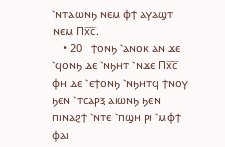⳿ⲛⲧⲁⲱⲛϧ ⲛⲉⲙ ⲫϯ ⲁⲩⲁϣⲧ ⲛⲉⲙ Ⲡⲭ̅ⲥ̅.
    • 20   ϯⲟⲛϧ ⳿ⲁⲛⲟⲕ ⲁⲛ ϫⲉ ⳿ϥⲟⲛϧ ⲇⲉ ⳿ⲛϧⲏⲧ ⳿ⲛϫⲉ Ⲡⲭ̅ⲥ̅ ⲫⲏ ⲇⲉ ⳿ⲉϯⲟⲛϧ ⳿ⲛϧⲏⲧϥ ϯⲛⲟⲩ ϧⲉⲛ ⳿ⲧⲥⲁⲣⲝ ⲁⲓⲱⲛϧ ϧⲉⲛ ⲡⲓⲛⲁϩϯ ⳿ⲛⲧⲉ ⳿ⲡϣⲏ ⲣⲓ ⳿ⲙⲫϯ ⲫⲁⲓ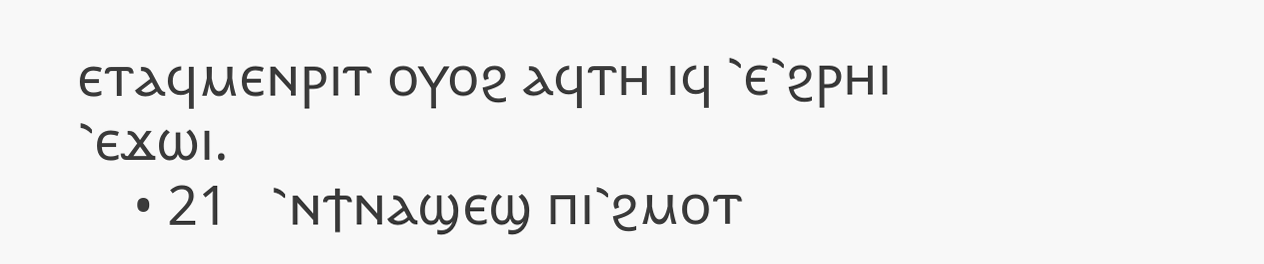ⲉⲧⲁϥⲙⲉⲛⲣⲓⲧ ⲟⲩⲟϩ ⲁϥⲧⲏ ⲓϥ ⳿ⲉ⳿ϩⲣⲏⲓ ⳿ⲉϫⲱⲓ.
    • 21   ⳿ⲛϯⲛⲁϣⲉϣ ⲡⲓ⳿ϩⲙⲟⲧ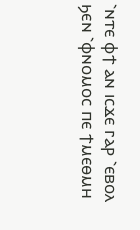⳿ⲛⲧⲉ ⲫϯ ⲁⲛ ⲓⲥϫⲉ ⲅⲁⲣ ⳿ⲉⲃⲟⲗ ϧⲉⲛ ⳿ⲫⲛⲟⲙⲟⲥ ⲡⲉ ϯⲙⲉⲑⲙⲏ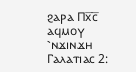ϩⲁⲣⲁ Ⲡⲭ̅ⲥ̅ ⲁϥⲙⲟⲩ ⳿ⲛϫⲓⲛϫⲏ
Ⲅⲁⲗⲁⲧⲓⲁⲥ 2: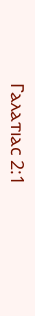Ⲅⲁⲗⲁⲧⲓⲁⲥ 2:1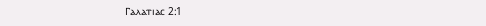Ⲅⲁⲗⲁⲧⲓⲁⲥ 2:1